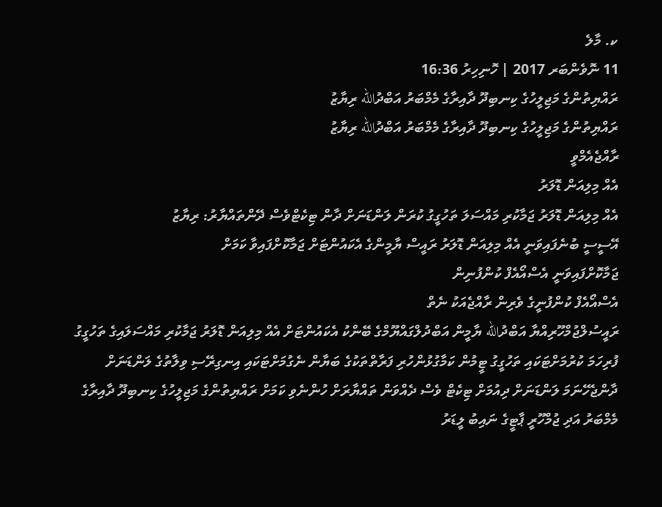ކ. މާލެ
11 ނޮވެންބަރ 2017 | ހޮނިހިރު 16:36
ރައްޔިތުންގެ މަޖިލީހުގެ ކިނބިދޫ ދާއިރާގެ މެމްބަރު އަބްދުالله ރިޔާޒު
ރައްޔިތުންގެ މަޖިލީހުގެ ކިނބިދޫ ދާއިރާގެ މެމްބަރު އަބްދުالله ރިޔާޒު
ރާއްޖެއެމްވީ
އެއް މިލިއަން ޑޮލަރު
އެއް މިލިއަން ޑޮލަރު ޖަމާކުރި މައްސަލަ ތަހުގީގު ކުރަން ލަންޑަނަށް ދާން ޓިކެޓްވެސް ދޭންތައްޔާރު: ރިޔާޒު
އޭސީސީ ބުނެފައިވަނީ އެއް މިލިއަން ޑޮލަރު ރައީސް ޔާމީންގެ އެކައުންޓަށް ޖަމާކޮށްފައިވާ ކަމަށް
ޖަމާކޮށްފައިވަނީ އެސްއޯއެފް ކުންފުނިން
އެސްއޯއެފް ކުންފުނީގެ ވެރިން ރާއްޖެއަކު ނެތް
ރައީސުލްޖުމްހޫރިއްޔާ އަބްދުالله ޔާމީން އަބްދުލްގައްޔޫމްގެ ބޭންކު އެކައުންޓަށް އެއް މިލިއަން ޑޮލަރު ޖަމާކުރި މައްސަލައިގެ ތަހުގީގު ފުރިހަމަ ކުރުމަށްޓަކައި ތަހުގީގު ޓީމުން ކަމާގުޅުންހުރި ފަރާތްތަކުގެ ބަޔާން ނެގުމަށްޓަކައި އިނގިރޭސި ވިލާތުގެ ލަންޑަނަށް ދާންޖެހޭނަމަ ލަންޑަނަށް ދިއުމަށް ޓިކެޓް ވެސް ދެއްވަން ތައްޔާރަށް ހުންނެވި ކަމަށް ރައްޔިތުންގެ މަޖިލީހުގެ ކިނބިދޫ ދާއިރާގެ މެމްބަރު އަދި ޖުމްހޫރީ ޕާޓީގެ ނައިބު ލީޑަރު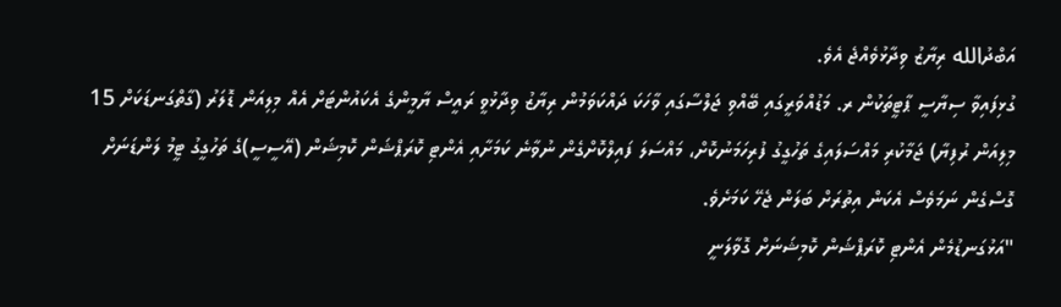އަބްދުالله ރިޔާޒު ވިދާޅުވެއްޖެ އެވެ.
ގުޅިފައިވާ ސިޔާސީ ޕާޓީތަކުން ރ. މަޑުއްވަރީގައި ބޭއްވި ޖަލްސާގައި ވާހަކަ ދައްކަވަމުން ރިޔާޒު ވިދާޅުވީ ރައީސް ޔާމީންގެ އެކައުންޓަށް އެއް މިލިއަން ޑޮލަރު (ގާތްގަނޑަކަށް 15 މިލިއަން ރުފިޔާ) ޖަމާކުރި މައްސަލައިގެ ތަހުގީގު ފުރިހަމަނުކޮށް، މައްސަލަ ފައިލްކޮށްގެން ނުވާނެ ކަމަށާއި އެންޓި ކޮރަޕްޝަން ކޮމިޝަން (އޭސީސީ)ގެ ތަހުގީގު ޓީމު ލަންޑަނަށް ގޮސްގެން ނަމަވެސް އެކަން އިތުރަށް ބަލަން ޖެހޭ ކަމަށެވެ.
"އަޅުގަނޑުމެން އެންޓި ކޮރަޕްޝަން ކޮމިޝަނަށް ގޮވާލަނީ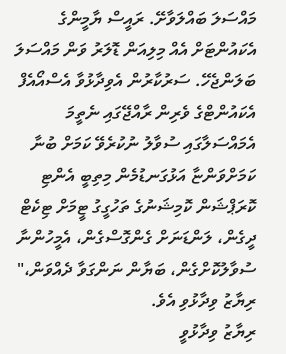މައްސަލަ ބައްލަވާށޭ. ރައީސް ޔާމީންގެ އެކައުންޓަށް އެއް މިލިއަން ޑޮލަރު ވަން މައްސަލަ ބަލަންޖެހޭ. ސަރުކާރުން އެވިދާޅުވާ އެސްއޯއެފް އެކައުންޓްގެ ވެރިން ރާއްޖޭގައި ނެތީމަ އެމައްސަލާގައި ސުވާލު ނުކުރެވޭ ކަމަށް ބުނާ ކަމަށްވަންޏާ އަޅުގަނޑުމެން މިތިބީ އެންޓި ކޮރަޕްޝަން ކޮމިޝަނުގެ ތަހުގީގު ޓީމަށް ޓިކެޓް ދީގެން، ލަންޑަނަށް ގެންގޮސްގެން، އެމީހުންނާ ސުވާލުކޮށްގެން، ބަޔާން ނަންގަވާ ދެއްވަން،" ރިޔާޒު ވިދާޅުވި އެވެ.
ރިޔާޒު ވިދާޅުވީ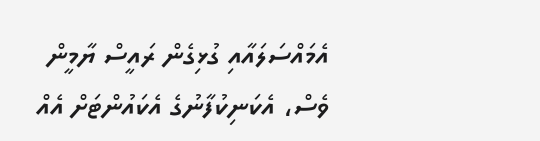އެމައްސަލައާއި ގުޅިގެން ރައީސް ޔާމީން ވެސް، އެކަނިކުފާނުގެ އެކައުންޓަށް އެއް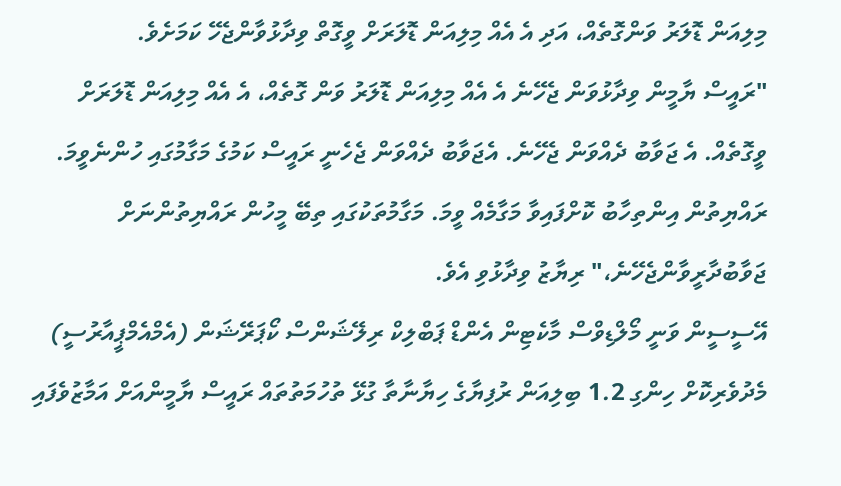މިލިއަން ޑޮލަރު ވަންގޮތެއް، އަދި އެ އެއް މިލިއަން ޑޮލަރަށް ވީގޮތް ވިދާޅުވާންޖެހޭ ކަމަށެވެ.
"ރައީސް ޔާމީން ވިދާޅުވަން ޖެހޭނެ އެ އެއް މިލިއަން ޑޮލަރު ވަން ގޮތެއް، އެ އެއް މިލިއަން ޑޮލަރަށް ވީގޮތެއް. އެ ޖަވާބު ދެއްވަން ޖެހޭނެ. އެޖަވާބު ދެއްވަން ޖެހެނީ ރައީސް ކަމުގެ މަގާމުގައި ހުންނެވީމަ. ރައްޔިތުން އިންތިހާބު ކޮށްފައިވާ މަގާމެއް ވީމަ. މަގާމުތަކުގައި ތިބޭ މީހުން ރައްޔިތުންނަށް ޖަވާބުދާރީވާންޖެހޭނެ،" ރިޔާޒު ވިދާޅުވި އެވެ.
އޭސީސީން ވަނީ މޯލްޑިވްސް މާކެޓިން އެންޑް ޕަބްލިކް ރިލޭޝަންސް ކޯޕަރޭޝަން (އެމްއެމްޕީއާރުސީ) މެދުވެރިކޮށް ހިންގި 1.2 ބިލިއަން ރުފިޔާގެ ހިޔާނާތާ ގުޅޭ ތުހުމަތުތައް ރައީސް ޔާމީންއަށް އަމާޒުވެފައި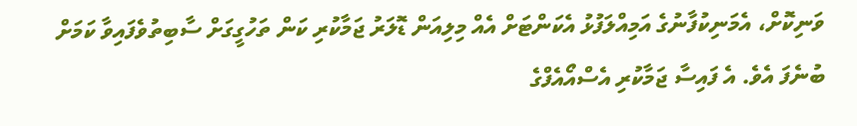ވަނިކޮށް، އެމަނިކުފާނުގެ އަމިއްލަފުޅު އެކަންޓަށް އެއް މިލިއަން ޑޮލަރު ޖަމާކުރި ކަން ތަހުގީގަށް ސާބިތުވެފައިވާ ކަމަށް ބުނެފަ އެވެ. އެ ފައިސާ ޖަމާކުރި އެސްއޯއެފްގެ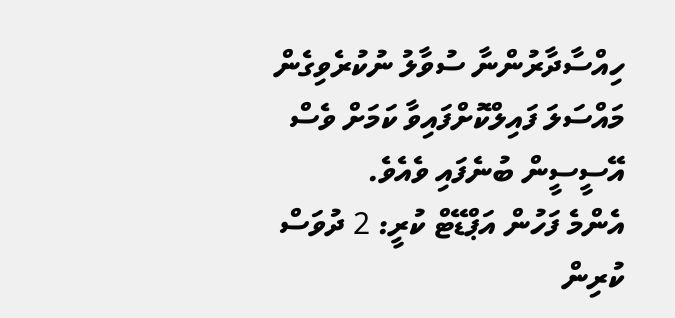ހިއްސާދާރުންނާ ސުވާލު ނުކުރެވިގެން މައްސަލަ ފައިލްކޮށްފައިވާ ކަމަށް ވެސް އޭސީސީން ބުނެފައި ވެއެވެ.
އެންމެ ފަހުން އަޕްޑޭޓް ކުރީ: 2 ދުވަސް ކުރިން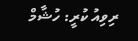ރިވިއު ކުރީ: ހުޝާމް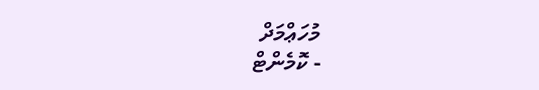މުހަޢްމަދް
- ކޮމެންޓް